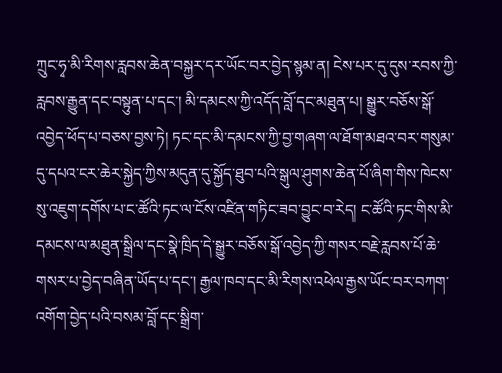ཀྲུང་ཧྭ་མི་རིགས་རླབས་ཆེན་བསྐྱར་དར་ཡོང་བར་བྱེད་སྙམ་ན། ངེས་པར་དུ་དུས་རབས་ཀྱི་རླབས་རྒྱུན་དང་བསྟུན་པ་དང་། མི་དམངས་ཀྱི་འདོད་བློ་དང་མཐུན་པ། སྒྱུར་བཅོས་སྒོ་འབྱེད་ཕོད་པ་བཅས་བྱས་ཏེ། ཏང་དང་མི་དམངས་ཀྱི་བྱ་གཞག་ལ་ཐོག་མཐའ་བར་གསུམ་དུ་དཔའ་ངར་ཆེར་སྐྱེད་ཀྱིས་མདུན་དུ་སྐྱོད་ཐུབ་པའི་སྒུལ་ཤུགས་ཆེན་པོ་ཞིག་གིས་ཁེངས་སུ་འཇུག་དགོས་པ་ང་ཚོའི་ཏང་ལ་ངོས་འཛིན་གཏིང་ཟབ་བྱུང་བ་རེད། ང་ཚོའི་ཏང་གིས་མི་དམངས་ལ་མཐུན་སྒྲིལ་དང་སྣེ་ཁྲིད་དེ་སྒྱུར་བཅོས་སྒོ་འབྱེད་ཀྱི་གསར་བརྗེ་རླབས་པོ་ཆེ་གསར་པ་བྱེད་བཞིན་ཡོད་པ་དང་། རྒྱལ་ཁབ་དང་མི་རིགས་འཕེལ་རྒྱས་ཡོང་བར་བཀག་འགོག་བྱེད་པའི་བསམ་བློ་དང་སྒྲིག་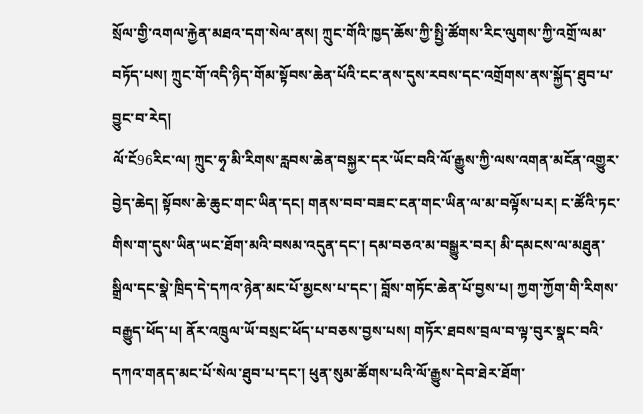སྲོལ་གྱི་འགལ་རྐྱེན་མཐའ་དག་སེལ་ནས། ཀྲུང་གོའི་ཁྱད་ཆོས་ཀྱི་སྤྱི་ཚོགས་རིང་ལུགས་ཀྱི་འགྲོ་ལམ་བཏོད་པས། ཀྲུང་གོ་འདི་ཉིད་གོམ་སྟོབས་ཆེན་པོའི་ངང་ནས་དུས་རབས་དང་འགྲོགས་ནས་སྐྱོད་ཐུབ་པ་བྱུང་བ་རེད།
ལོ་ངོ96རིང་ལ། ཀྲུང་ཧྭ་མི་རིགས་རླབས་ཆེན་བསྐྱར་དར་ཡོང་བའི་ལོ་རྒྱུས་ཀྱི་ལས་འགན་མངོན་འགྱུར་བྱེད་ཆེད། སྟོབས་ཆེ་ཆུང་གང་ཡིན་དང། གནས་བབ་བཟང་ངན་གང་ཡིན་ལ་མ་བལྟོས་པར། ང་ཚོའི་ཏང་གིས་ག་དུས་ཡིན་ཡང་ཐོག་མའི་བསམ་འདུན་དང་། དམ་བཅའ་མ་བསྒྱུར་བར། མི་དམངས་ལ་མཐུན་སྒྲིལ་དང་སྣེ་ཁྲིད་དེ་དཀའ་ཉེན་མང་པོ་མྱངས་པ་དང་། བློས་གཏོང་ཆེན་པོ་བྱས་པ། ཀྱག་ཀྱོག་གི་རིགས་བརྒྱུད་ཕོད་པ། ནོར་འཁྲུལ་ཡོ་བསྲང་ཕོད་པ་བཅས་བྱས་པས། གཏོར་ཐབས་བྲལ་བ་ལྟ་བུར་སྣང་བའི་དཀའ་གནད་མང་པོ་སེལ་ཐུབ་པ་དང་། ཕུན་སུམ་ཚོགས་པའི་ལོ་རྒྱུས་དེབ་ཐེར་ཐོག་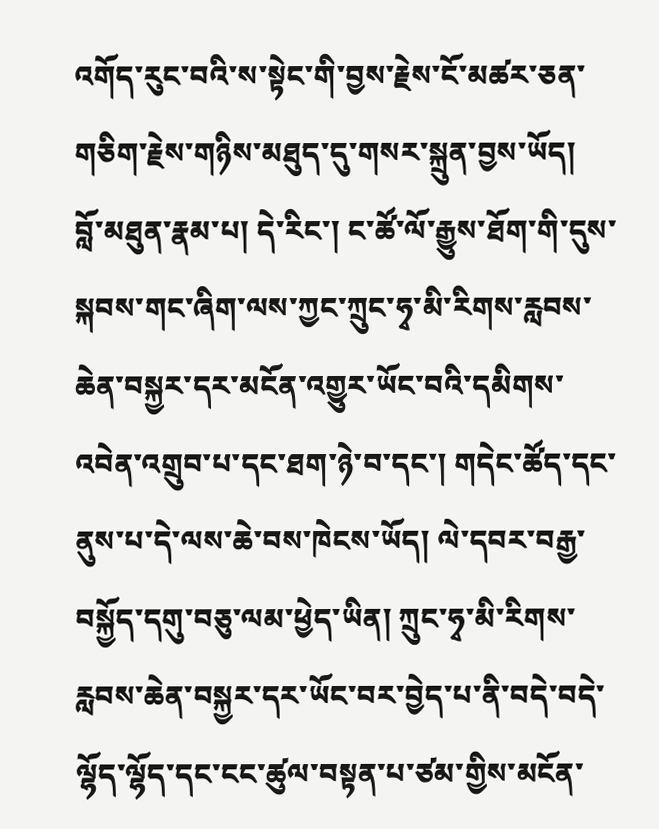འགོད་རུང་བའི་ས་སྟེང་གི་བྱས་རྗེས་ངོ་མཚར་ཅན་གཅིག་རྗེས་གཉིས་མཐུད་དུ་གསར་སྐྲུན་བྱས་ཡོད།
བློ་མཐུན་རྣམ་པ། དེ་རིང་། ང་ཚོ་ལོ་རྒྱུས་ཐོག་གི་དུས་སྐབས་གང་ཞིག་ལས་ཀྱང་ཀྲུང་ཧྭ་མི་རིགས་རླབས་ཆེན་བསྐྱར་དར་མངོན་འགྱུར་ཡོང་བའི་དམིགས་འབེན་འགྲུབ་པ་དང་ཐག་ཉེ་བ་དང་། གདེང་ཚོད་དང་ནུས་པ་དེ་ལས་ཆེ་བས་ཁེངས་ཡོད། ལེ་དབར་བརྒྱ་བསྐྱོད་དགུ་བཅུ་ལམ་ཕྱེད་ཡིན། ཀྲུང་ཧྭ་མི་རིགས་རླབས་ཆེན་བསྐྱར་དར་ཡོང་བར་བྱེད་པ་ནི་བདེ་བདེ་ལྷོད་ལྷོད་དང་ངང་ཚུལ་བསྟན་པ་ཙམ་གྱིས་མངོན་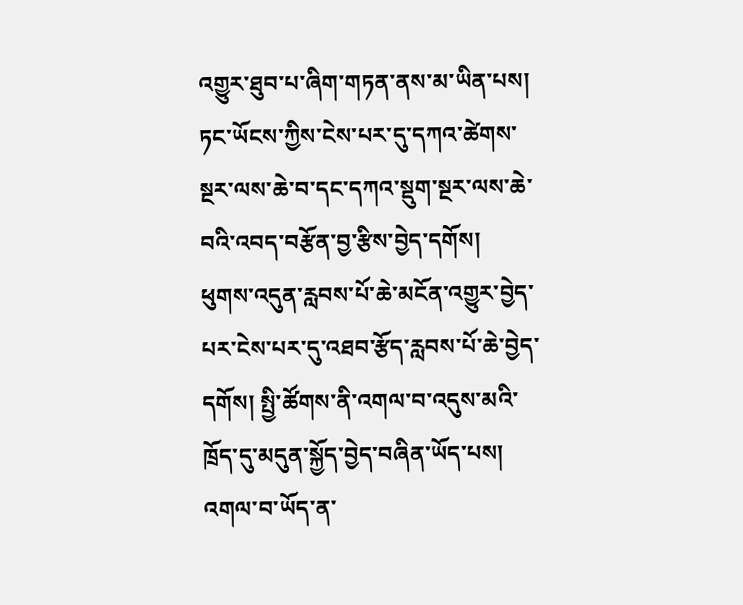འགྱུར་ཐུབ་པ་ཞིག་གཏན་ནས་མ་ཡིན་པས། ཏང་ཡོངས་ཀྱིས་ངེས་པར་དུ་དཀའ་ཚེགས་སྔར་ལས་ཆེ་བ་དང་དཀའ་སྡུག་སྔར་ལས་ཆེ་བའི་འབད་བརྩོན་བྱ་རྩིས་བྱེད་དགོས།
ཕུགས་འདུན་རླབས་པོ་ཆེ་མངོན་འགྱུར་བྱེད་པར་ངེས་པར་དུ་འཐབ་རྩོད་རླབས་པོ་ཆེ་བྱེད་དགོས། སྤྱི་ཚོགས་ནི་འགལ་བ་འདུས་མའི་ཁྲོད་དུ་མདུན་སྐྱོད་བྱེད་བཞིན་ཡོད་པས། འགལ་བ་ཡོད་ན་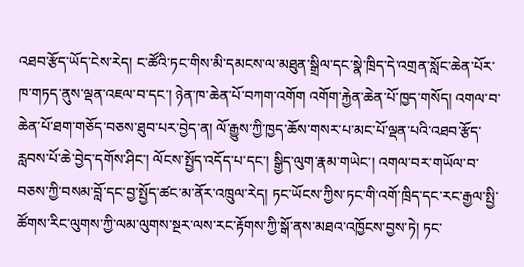འཐབ་རྩོད་ཡོད་ངེས་རེད། ང་ཚོའི་ཏང་གིས་མི་དམངས་ལ་མཐུན་སྒྲིལ་དང་སྣེ་ཁྲིད་དེ་འགྲན་སློང་ཆེན་པོར་ཁ་གཏད་ནུས་ལྡན་འཇལ་བ་དང་། ཉེན་ཁ་ཆེན་པོ་བཀག་འགོག འགོག་རྐྱེན་ཆེན་པོ་ཁྱད་གསོད། འགལ་བ་ཆེན་པོ་ཐག་གཅོད་བཅས་ཐུབ་པར་བྱེད་ན། ལོ་རྒྱུས་ཀྱི་ཁྱད་ཆོས་གསར་པ་མང་པོ་ལྡན་པའི་འཐབ་རྩོད་རླབས་པོ་ཆེ་བྱེད་དགོས་ཤིང་། ལོངས་སྤྱོད་འདོད་པ་དང་། སྒྱིད་ལུག་རྣམ་གཡེང་། འགལ་བར་གཡོལ་བ་བཅས་ཀྱི་བསམ་བློ་དང་བྱ་སྤྱོད་ཚང་མ་ནོར་འཁྲུལ་རེད། ཏང་ཡོངས་ཀྱིས་ཏང་གི་འགོ་ཁྲིད་དང་རང་རྒྱལ་སྤྱི་ཚོགས་རིང་ལུགས་ཀྱི་ལམ་ལུགས་སྔར་ལས་རང་རྟོགས་ཀྱི་སྒོ་ནས་མཐའ་འཁྱོངས་བྱས་ཏེ། ཏང་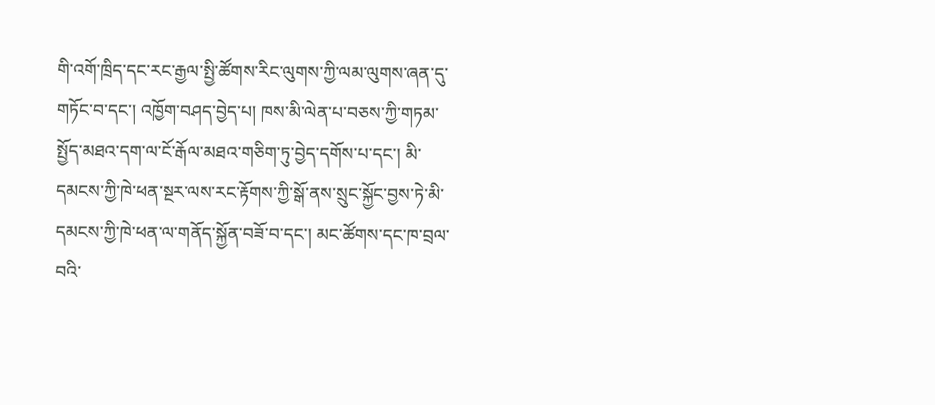གི་འགོ་ཁྲིད་དང་རང་རྒྱལ་སྤྱི་ཚོགས་རིང་ལུགས་ཀྱི་ལམ་ལུགས་ཞན་དུ་གཏོང་བ་དང་། འཁྱོག་བཤད་བྱེད་པ། ཁས་མི་ལེན་པ་བཅས་ཀྱི་གཏམ་སྤྱོད་མཐའ་དག་ལ་ངོ་རྒོལ་མཐའ་གཅིག་ཏུ་བྱེད་དགོས་པ་དང་། མི་དམངས་ཀྱི་ཁེ་ཕན་སྔར་ལས་རང་རྟོགས་ཀྱི་སྒོ་ནས་སྲུང་སྐྱོང་བྱས་ཏེ་མི་དམངས་ཀྱི་ཁེ་ཕན་ལ་གནོད་སྐྱོན་བཟོ་བ་དང་། མང་ཚོགས་དང་ཁ་བྲལ་བའི་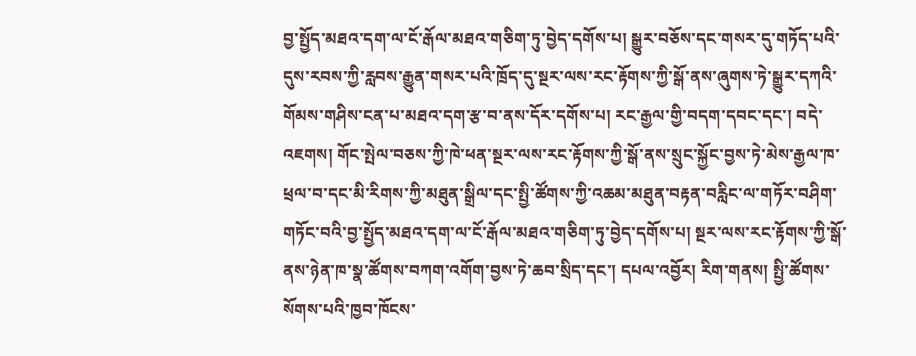བྱ་སྤྱོད་མཐའ་དག་ལ་ངོ་རྒོལ་མཐའ་གཅིག་ཏུ་བྱེད་དགོས་པ། སྒྱུར་བཅོས་དང་གསར་དུ་གཏོད་པའི་དུས་རབས་ཀྱི་རླབས་རྒྱུན་གསར་པའི་ཁྲོད་དུ་སྔར་ལས་རང་རྟོགས་ཀྱི་སྒོ་ནས་ཞུགས་ཏེ་སྒྱུར་དཀའི་གོམས་གཤིས་ངན་པ་མཐའ་དག་རྩ་བ་ནས་དོར་དགོས་པ། རང་རྒྱལ་གྱི་བདག་དབང་དང་། བདེ་འཇགས། གོང་སྤེལ་བཅས་ཀྱི་ཁེ་ཕན་སྔར་ལས་རང་རྟོགས་ཀྱི་སྒོ་ནས་སྲུང་སྐྱོང་བྱས་ཏེ་མེས་རྒྱལ་ཁ་ཕྲལ་བ་དང་མི་རིགས་ཀྱི་མཐུན་སྒྲིལ་དང་སྤྱི་ཚོགས་ཀྱི་འཆམ་མཐུན་བརྟན་བརླིང་ལ་གཏོར་བཤིག་གཏོང་བའི་བྱ་སྤྱོད་མཐའ་དག་ལ་ངོ་རྒོལ་མཐའ་གཅིག་ཏུ་བྱེད་དགོས་པ། སྔར་ལས་རང་རྟོགས་ཀྱི་སྒོ་ནས་ཉེན་ཁ་སྣ་ཚོགས་བཀག་འགོག་བྱས་ཏེ་ཆབ་སྲིད་དང་། དཔལ་འབྱོར། རིག་གནས། སྤྱི་ཚོགས་སོགས་པའི་ཁྱབ་ཁོངས་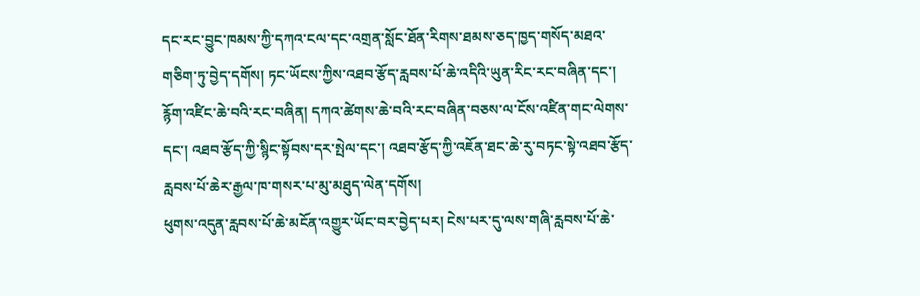དང་རང་བྱུང་ཁམས་ཀྱི་དཀའ་ངལ་དང་འགྲན་སློང་ཐོན་རིགས་ཐམས་ཅད་ཁྱད་གསོད་མཐའ་གཅིག་ཏུ་བྱེད་དགོས། ཏང་ཡོངས་ཀྱིས་འཐབ་རྩོད་རླབས་པོ་ཆེ་འདིའི་ཡུན་རིང་རང་བཞིན་དང་། རྙོག་འཛིང་ཆེ་བའི་རང་བཞིན། དཀའ་ཚེགས་ཆེ་བའི་རང་བཞིན་བཅས་ལ་ངོས་འཛིན་གང་ལེགས་དང་། འཐབ་རྩོད་ཀྱི་སྙིང་སྟོབས་དར་སྤེལ་དང་། འཐབ་རྩོད་ཀྱི་འཇོན་ཐང་ཆེ་རུ་བཏང་སྟེ་འཐབ་རྩོད་རླབས་པོ་ཆེར་རྒྱལ་ཁ་གསར་པ་མུ་མཐུད་ལེན་དགོས།
ཕུགས་འདུན་རླབས་པོ་ཆེ་མངོན་འགྱུར་ཡོང་བར་བྱེད་པར། ངེས་པར་དུ་ལས་གཞི་རླབས་པོ་ཆེ་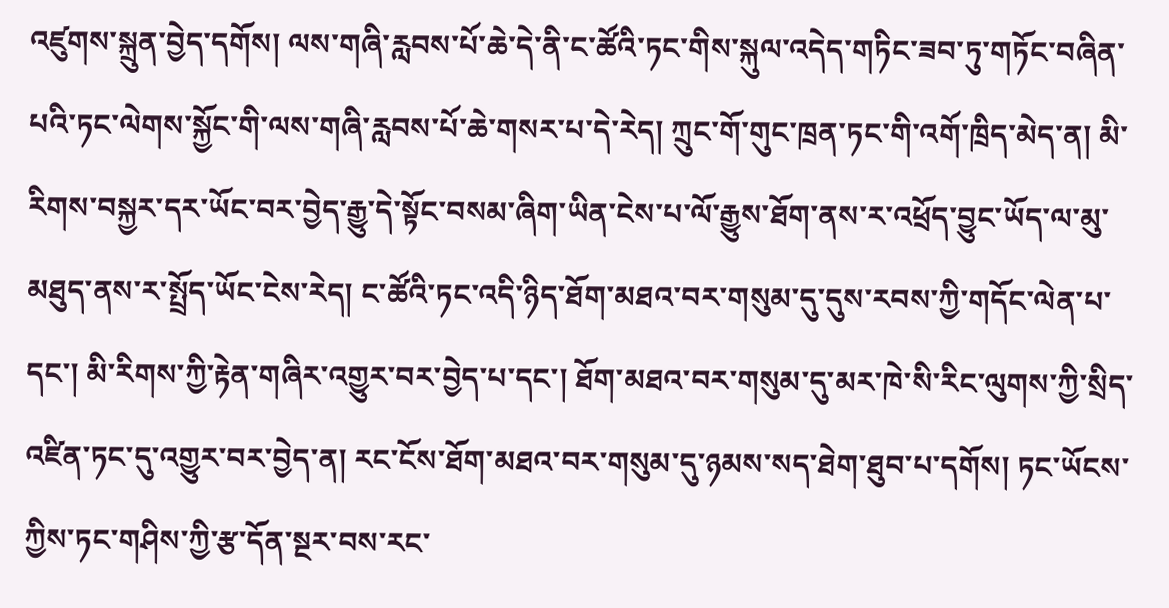འཛུགས་སྐྲུན་བྱེད་དགོས། ལས་གཞི་རླབས་པོ་ཆེ་དེ་ནི་ང་ཚོའི་ཏང་གིས་སྐུལ་འདེད་གཏིང་ཟབ་ཏུ་གཏོང་བཞིན་པའི་ཏང་ལེགས་སྐྱོང་གི་ལས་གཞི་རླབས་པོ་ཆེ་གསར་པ་དེ་རེད། ཀྲུང་གོ་གུང་ཁྲན་ཏང་གི་འགོ་ཁྲིད་མེད་ན། མི་རིགས་བསྐྱར་དར་ཡོང་བར་བྱེད་རྒྱུ་དེ་སྟོང་བསམ་ཞིག་ཡིན་ངེས་པ་ལོ་རྒྱུས་ཐོག་ནས་ར་འཕྲོད་བྱུང་ཡོད་ལ་མུ་མཐུད་ནས་ར་སྤྲོད་ཡོང་ངེས་རེད། ང་ཚོའི་ཏང་འདི་ཉིད་ཐོག་མཐའ་བར་གསུམ་དུ་དུས་རབས་ཀྱི་གདོང་ལེན་པ་དང་། མི་རིགས་ཀྱི་རྟེན་གཞིར་འགྱུར་བར་བྱེད་པ་དང་། ཐོག་མཐའ་བར་གསུམ་དུ་མར་ཁེ་སི་རིང་ལུགས་ཀྱི་སྲིད་འཛིན་ཏང་དུ་འགྱུར་བར་བྱེད་ན། རང་ངོས་ཐོག་མཐའ་བར་གསུམ་དུ་ཉམས་སད་ཐེག་ཐུབ་པ་དགོས། ཏང་ཡོངས་ཀྱིས་ཏང་གཤིས་ཀྱི་རྩ་དོན་སྔར་བས་རང་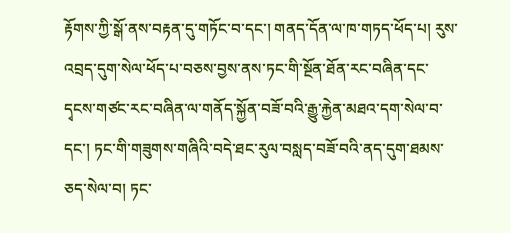རྟོགས་ཀྱི་སྒོ་ནས་བརྟན་དུ་གཏོང་བ་དང་། གནད་དོན་ལ་ཁ་གཏད་ཕོད་པ། རུས་འབྲད་དུག་སེལ་ཕོད་པ་བཅས་བྱས་ནས་ཏང་གི་སྔོན་ཐོན་རང་བཞིན་དང་དྭངས་གཙང་རང་བཞིན་ལ་གནོད་སྐྱོན་བཟོ་བའི་རྒྱུ་རྐྱེན་མཐའ་དག་སེལ་བ་དང་། ཏང་གི་གཟུགས་གཞིའི་བདེ་ཐང་རུལ་བསླད་བཟོ་བའི་ནད་དུག་ཐམས་ཅད་སེལ་བ། ཏང་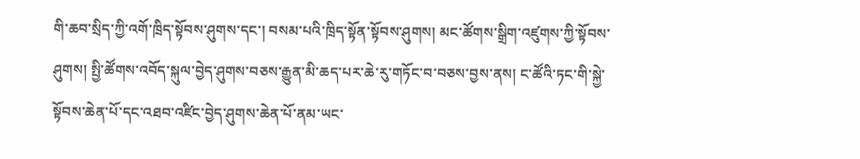གི་ཆབ་སྲིད་ཀྱི་འགོ་ཁྲིད་སྟོབས་ཤུགས་དང་། བསམ་པའི་ཁྲིད་སྟོན་སྟོབས་ཤུགས། མང་ཚོགས་སྒྲིག་འཛུགས་ཀྱི་སྟོབས་ཤུགས། སྤྱི་ཚོགས་འབོད་སྐུལ་བྱེད་ཤུགས་བཅས་རྒྱུན་མི་ཆད་པར་ཆེ་རུ་གཏོང་བ་བཅས་བྱས་ནས། ང་ཚོའི་ཏང་གི་སྐྱེ་སྟོབས་ཆེན་པོ་དང་འཐབ་འཛིང་བྱེད་ཤུགས་ཆེན་པོ་ནམ་ཡང་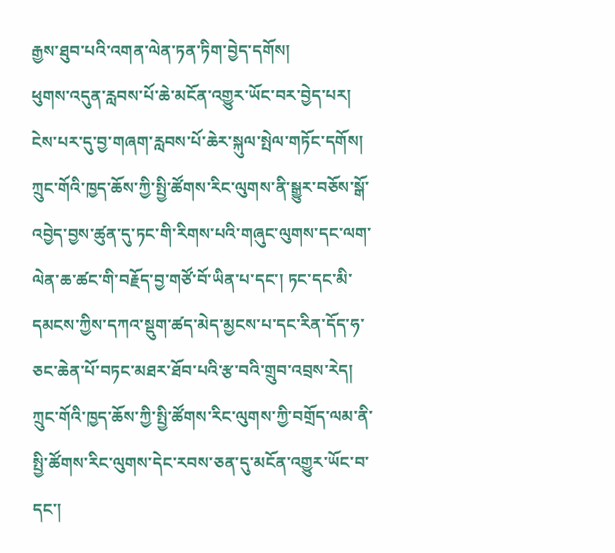རྒྱས་ཐུབ་པའི་འགན་ལེན་ཏན་ཏིག་བྱེད་དགོས།
ཕུགས་འདུན་རླབས་པོ་ཆེ་མངོན་འགྱུར་ཡོང་བར་བྱེད་པར། ངེས་པར་དུ་བྱ་གཞག་རླབས་པོ་ཆེར་སྐུལ་སྤེལ་གཏོང་དགོས། ཀྲུང་གོའི་ཁྱད་ཆོས་ཀྱི་སྤྱི་ཚོགས་རིང་ལུགས་ནི་སྒྱུར་བཅོས་སྒོ་འབྱེད་བྱས་ཚུན་དུ་ཏང་གི་རིགས་པའི་གཞུང་ལུགས་དང་ལག་ལེན་ཆ་ཚང་གི་བརྗོད་བྱ་གཙོ་བོ་ཡིན་པ་དང་། ཏང་དང་མི་དམངས་ཀྱིས་དཀའ་སྡུག་ཚད་མེད་མྱངས་པ་དང་རིན་དོད་ཧ་ཅང་ཆེན་པོ་བཏང་མཐར་ཐོབ་པའི་རྩ་བའི་གྲུབ་འབྲས་རེད། ཀྲུང་གོའི་ཁྱད་ཆོས་ཀྱི་སྤྱི་ཚོགས་རིང་ལུགས་ཀྱི་བགྲོད་ལམ་ནི་སྤྱི་ཚོགས་རིང་ལུགས་དེང་རབས་ཅན་དུ་མངོན་འགྱུར་ཡོང་བ་དང་།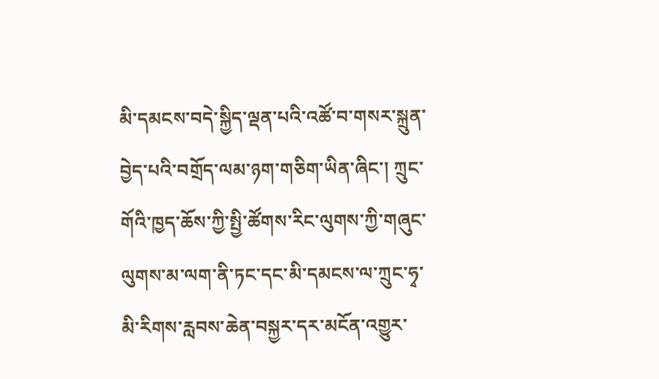མི་དམངས་བདེ་སྐྱིད་ལྡན་པའི་འཚོ་བ་གསར་སྐྲུན་བྱེད་པའི་བགྲོད་ལམ་ཉག་གཅིག་ཡིན་ཞིང་། ཀྲུང་གོའི་ཁྱད་ཆོས་ཀྱི་སྤྱི་ཚོགས་རིང་ལུགས་ཀྱི་གཞུང་ལུགས་མ་ལག་ནི་ཏང་དང་མི་དམངས་ལ་ཀྲུང་ཧྭ་མི་རིགས་རླབས་ཆེན་བསྐྱར་དར་མངོན་འགྱུར་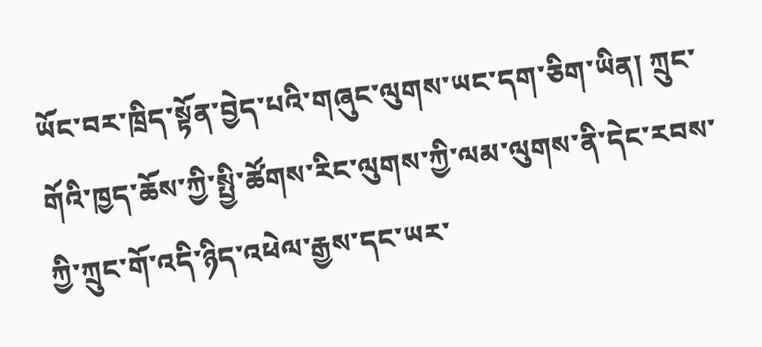ཡོང་བར་ཁྲིད་སྟོན་བྱེད་པའི་གཞུང་ལུགས་ཡང་དག་ཅིག་ཡིན། ཀྲུང་གོའི་ཁྱད་ཆོས་ཀྱི་སྤྱི་ཚོགས་རིང་ལུགས་ཀྱི་ལམ་ལུགས་ནི་དེང་རབས་ཀྱི་ཀྲུང་གོ་འདི་ཉིད་འཕེལ་རྒྱས་དང་ཡར་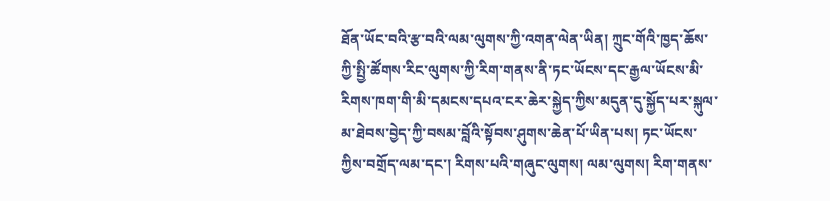ཐོན་ཡོང་བའི་རྩ་བའི་ལམ་ལུགས་ཀྱི་འགན་ལེན་ཡིན། ཀྲུང་གོའི་ཁྱད་ཆོས་ཀྱི་སྤྱི་ཚོགས་རིང་ལུགས་ཀྱི་རིག་གནས་ནི་ཏང་ཡོངས་དང་རྒྱལ་ཡོངས་མི་རིགས་ཁག་གི་མི་དམངས་དཔའ་ངར་ཆེར་སྐྱེད་ཀྱིས་མདུན་དུ་སྐྱོད་པར་སྐུལ་མ་ཐེབས་བྱེད་ཀྱི་བསམ་བློའི་སྟོབས་ཤུགས་ཆེན་པོ་ཡིན་པས། ཏང་ཡོངས་ཀྱིས་བགྲོད་ལམ་དང་། རིགས་པའི་གཞུང་ལུགས། ལམ་ལུགས། རིག་གནས་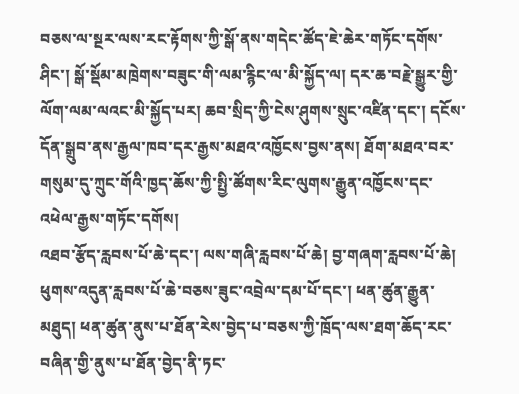བཅས་ལ་སྔར་ལས་རང་རྟོགས་ཀྱི་སྒོ་ནས་གདེང་ཚོད་ཇེ་ཆེར་གཏོང་དགོས་ཤིང་། སྒོ་སྡོམ་མཁྲེགས་བཟུང་གི་ལམ་རྙིང་ལ་མི་སྐྱོད་ལ། དར་ཆ་བརྗེ་སྒྱུར་གྱི་ལོག་ལམ་ལའང་མི་སྐྱོད་པར། ཆབ་སྲིད་ཀྱི་ངེས་ཤུགས་སྲུང་འཛིན་དང་། དངོས་དོན་སྒྲུབ་ནས་རྒྱལ་ཁབ་དར་རྒྱས་མཐའ་འཁྱོངས་བྱས་ནས། ཐོག་མཐའ་བར་གསུམ་དུ་ཀྲུང་གོའི་ཁྱད་ཆོས་ཀྱི་སྤྱི་ཚོགས་རིང་ལུགས་རྒྱུན་འཁྱོངས་དང་འཕེལ་རྒྱས་གཏོང་དགོས།
འཐབ་རྩོད་རླབས་པོ་ཆེ་དང་། ལས་གཞི་རླབས་པོ་ཆེ། བྱ་གཞག་རླབས་པོ་ཆེ། ཕུགས་འདུན་རླབས་པོ་ཆེ་བཅས་ཟུང་འབྲེལ་དམ་པོ་དང་། ཕན་ཚུན་རྒྱུན་མཐུད། ཕན་ཚུན་ནུས་པ་ཐོན་རེས་བྱེད་པ་བཅས་ཀྱི་ཁྲོད་ལས་ཐག་ཆོད་རང་བཞིན་གྱི་ནུས་པ་ཐོན་བྱེད་ནི་ཏང་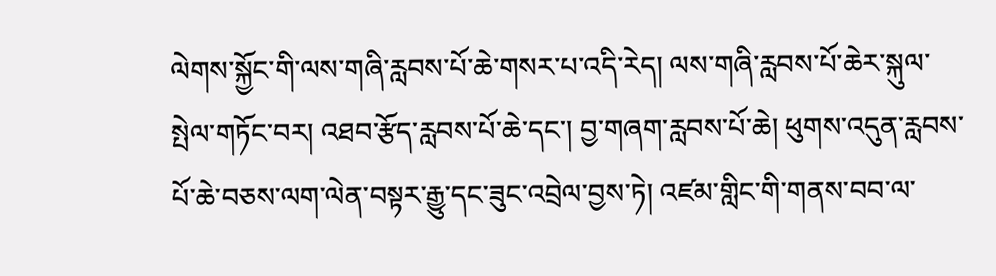ལེགས་སྐྱོང་གི་ལས་གཞི་རླབས་པོ་ཆེ་གསར་པ་འདི་རེད། ལས་གཞི་རླབས་པོ་ཆེར་སྐུལ་སྤེལ་གཏོང་བར། འཐབ་རྩོད་རླབས་པོ་ཆེ་དང་། བྱ་གཞག་རླབས་པོ་ཆེ། ཕུགས་འདུན་རླབས་པོ་ཆེ་བཅས་ལག་ལེན་བསྟར་རྒྱུ་དང་ཟུང་འབྲེལ་བྱས་ཏེ། འཛམ་གླིང་གི་གནས་བབ་ལ་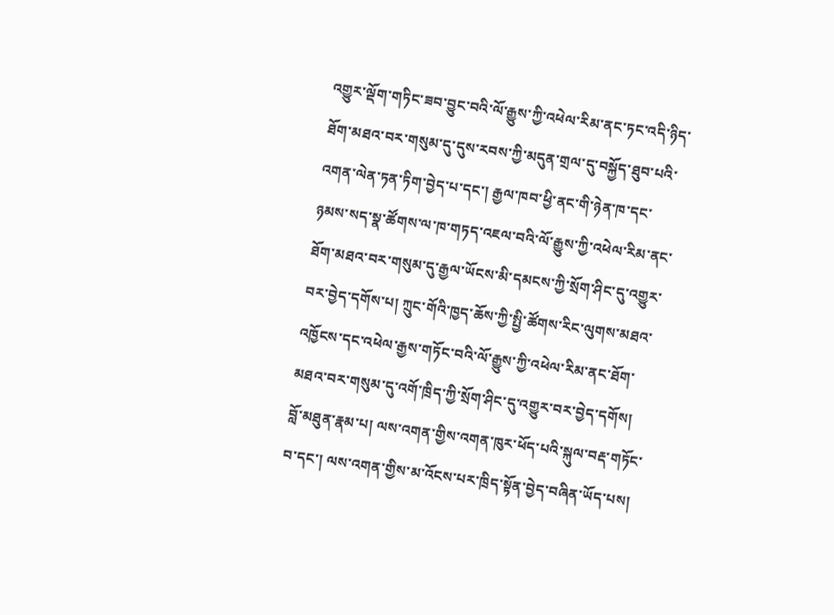འགྱུར་ལྡོག་གཏིང་ཟབ་བྱུང་བའི་ལོ་རྒྱུས་ཀྱི་འཕེལ་རིམ་ནང་ཏང་འདི་ཉིད་ཐོག་མཐའ་བར་གསུམ་དུ་དུས་རབས་ཀྱི་མདུན་གྲལ་དུ་བསྐྱོད་ཐུབ་པའི་འགན་ལེན་ཏན་ཏིག་བྱེད་པ་དང་། རྒྱལ་ཁབ་ཕྱི་ནང་གི་ཉེན་ཁ་དང་ཉམས་སད་སྣ་ཚོགས་ལ་ཁ་གཏད་འཇལ་བའི་ལོ་རྒྱུས་ཀྱི་འཕེལ་རིམ་ནང་ཐོག་མཐའ་བར་གསུམ་དུ་རྒྱལ་ཡོངས་མི་དམངས་ཀྱི་སྲོག་ཤིང་དུ་འགྱུར་བར་བྱེད་དགོས་པ། ཀྲུང་གོའི་ཁྱད་ཆོས་ཀྱི་སྤྱི་ཚོགས་རིང་ལུགས་མཐའ་འཁྱོངས་དང་འཕེལ་རྒྱས་གཏོང་བའི་ལོ་རྒྱུས་ཀྱི་འཕེལ་རིམ་ནང་ཐོག་མཐའ་བར་གསུམ་དུ་འགོ་ཁྲིད་ཀྱི་སྲོག་ཤིང་དུ་འགྱུར་བར་བྱེད་དགོས།
བློ་མཐུན་རྣམ་པ། ལས་འགན་གྱིས་འགན་ཁུར་ཕོད་པའི་སྐུལ་བརྡ་གཏོང་བ་དང་། ལས་འགན་གྱིས་མ་འོངས་པར་ཁྲིད་སྟོན་བྱེད་བཞིན་ཡོད་པས།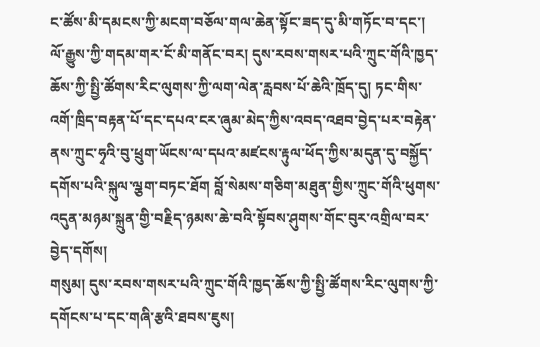ང་ཚོས་མི་དམངས་ཀྱི་མངག་བཅོལ་གལ་ཆེན་སྟོང་ཟད་དུ་མི་གཏོང་བ་དང་། ལོ་རྒྱུས་ཀྱི་གདམ་གར་ངོ་མི་གནོང་བར། དུས་རབས་གསར་པའི་ཀྲུང་གོའི་ཁྱད་ཆོས་ཀྱི་སྤྱི་ཚོགས་རིང་ལུགས་ཀྱི་ལག་ལེན་རླབས་པོ་ཆེའི་ཁྲོད་དུ། ཏང་གིས་འགོ་ཁྲིད་བརྟན་པོ་དང་དཔའ་ངར་ཞུམ་མེད་ཀྱིས་འབད་འཐབ་བྱེད་པར་བརྟེན་ནས་ཀྲུང་ཧྭའི་བུ་ཕྲུག་ཡོངས་ལ་དཔའ་མཛངས་རྟུལ་ཕོད་ཀྱིས་མདུན་དུ་བསྐྱོད་དགོས་པའི་སྐུལ་ལྕག་བཏང་ཐོག བློ་སེམས་གཅིག་མཐུན་གྱིས་ཀྲུང་གོའི་ཕུགས་འདུན་མཉམ་སྐྲུན་གྱི་བརྗིད་ཉམས་ཆེ་བའི་སྟོབས་ཤུགས་གོང་བུར་འགྲིལ་བར་བྱེད་དགོས།
གསུམ། དུས་རབས་གསར་པའི་ཀྲུང་གོའི་ཁྱད་ཆོས་ཀྱི་སྤྱི་ཚོགས་རིང་ལུགས་ཀྱི་དགོངས་པ་དང་གཞི་རྩའི་ཐབས་ཇུས།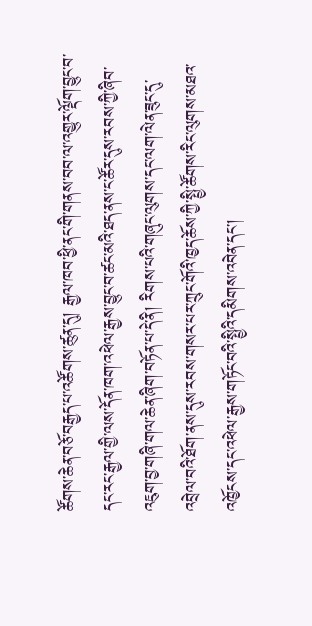ཚོགས་ཆེན་བཅོ་བརྒྱད་པ་འཚོགས་ཚུན་དུ། རྒྱལ་ཁབ་ཕྱི་ནང་གི་གནས་བབ་ལ་འགྱུར་ལྡོག་བྱུང་བ་དང་རང་རྒྱལ་གྱི་ལས་དོན་ཁག་འཕེལ་རྒྱས་བྱུང་བ་ཚང་མའི་ཐད་ནས་ང་ཚོར་དུས་རབས་ཀྱི་ཞིབ་འཇུག་བྱ་གཞི་གལ་ཆེན་ཞིག་བཏོན་པ་དེ་ནི། རིགས་པའི་གཞུང་ལུགས་དང་ལག་ལེན་ཟུང་དུ་འབྲེལ་བའི་ཐོག་ནས་དུས་རབས་གསར་པར་ཀྲུང་གོའི་ཁྱད་ཆོས་ཀྱི་སྤྱི་ཚོགས་རིང་ལུགས་མཐའ་འཁྱོངས་དང་འཕེལ་རྒྱས་གཏོང་བའི་སྤྱིའི་དམིགས་འབེན་དང་།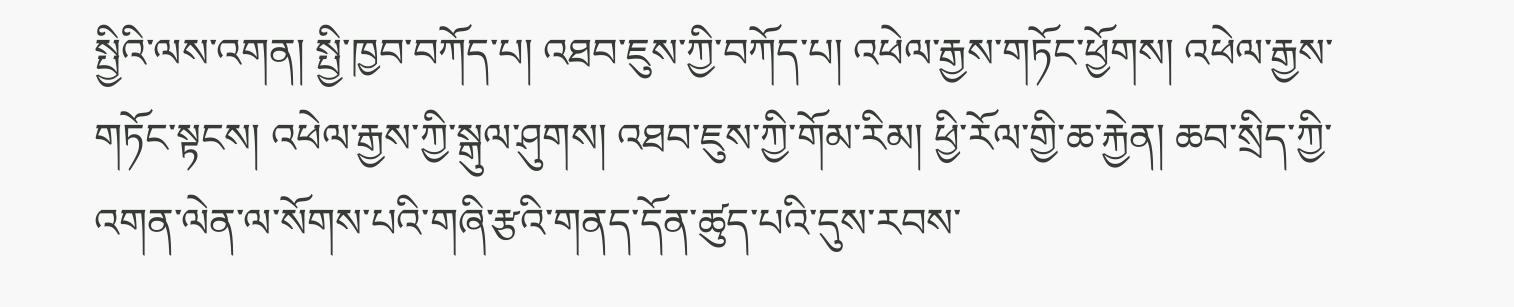སྤྱིའི་ལས་འགན། སྤྱི་ཁྱབ་བཀོད་པ། འཐབ་ཇུས་ཀྱི་བཀོད་པ། འཕེལ་རྒྱས་གཏོང་ཕྱོགས། འཕེལ་རྒྱས་གཏོང་སྟངས། འཕེལ་རྒྱས་ཀྱི་སྒུལ་ཤུགས། འཐབ་ཇུས་ཀྱི་གོམ་རིམ། ཕྱི་རོལ་གྱི་ཆ་རྐྱེན། ཆབ་སྲིད་ཀྱི་འགན་ལེན་ལ་སོགས་པའི་གཞི་རྩའི་གནད་དོན་ཚུད་པའི་དུས་རབས་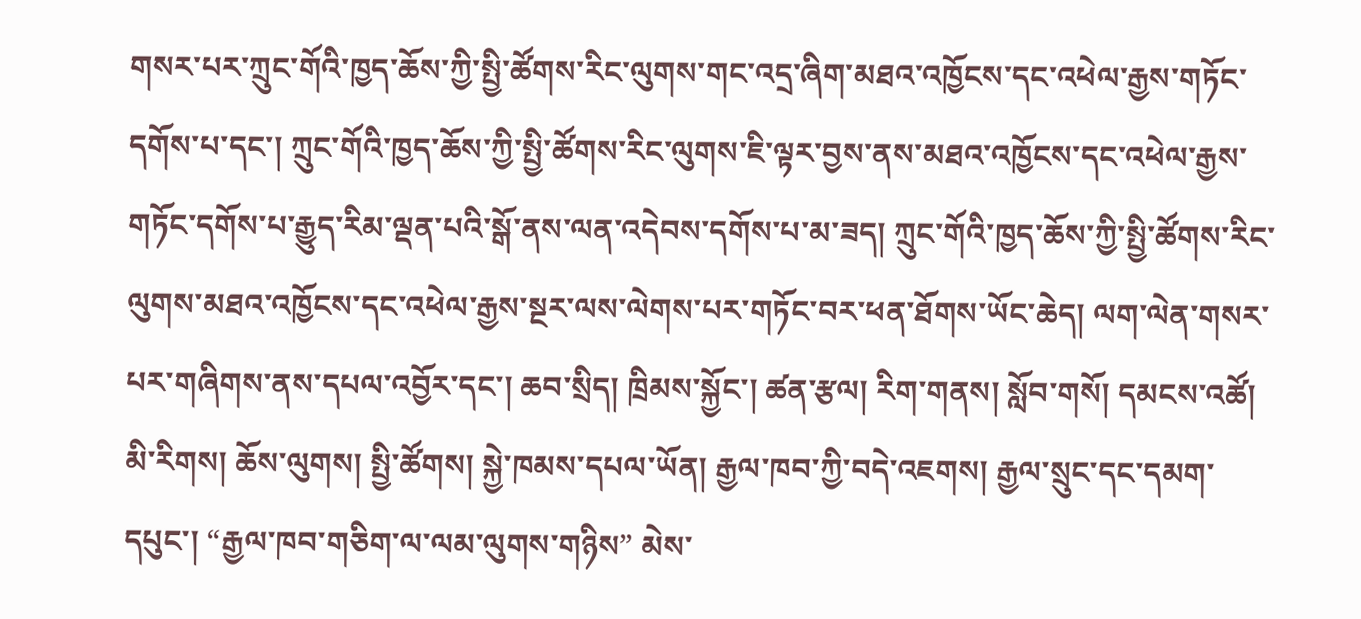གསར་པར་ཀྲུང་གོའི་ཁྱད་ཆོས་ཀྱི་སྤྱི་ཚོགས་རིང་ལུགས་གང་འདྲ་ཞིག་མཐའ་འཁྱོངས་དང་འཕེལ་རྒྱས་གཏོང་དགོས་པ་དང་། ཀྲུང་གོའི་ཁྱད་ཆོས་ཀྱི་སྤྱི་ཚོགས་རིང་ལུགས་ཇི་ལྟར་བྱས་ནས་མཐའ་འཁྱོངས་དང་འཕེལ་རྒྱས་གཏོང་དགོས་པ་རྒྱུད་རིམ་ལྡན་པའི་སྒོ་ནས་ལན་འདེབས་དགོས་པ་མ་ཟད། ཀྲུང་གོའི་ཁྱད་ཆོས་ཀྱི་སྤྱི་ཚོགས་རིང་ལུགས་མཐའ་འཁྱོངས་དང་འཕེལ་རྒྱས་སྔར་ལས་ལེགས་པར་གཏོང་བར་ཕན་ཐོགས་ཡོང་ཆེད། ལག་ལེན་གསར་པར་གཞིགས་ནས་དཔལ་འབྱོར་དང་། ཆབ་སྲིད། ཁྲིམས་སྐྱོང་། ཚན་རྩལ། རིག་གནས། སློབ་གསོ། དམངས་འཚོ། མི་རིགས། ཆོས་ལུགས། སྤྱི་ཚོགས། སྐྱེ་ཁམས་དཔལ་ཡོན། རྒྱལ་ཁབ་ཀྱི་བདེ་འཇགས། རྒྱལ་སྲུང་དང་དམག་དཔུང་། “རྒྱལ་ཁབ་གཅིག་ལ་ལམ་ལུགས་གཉིས” མེས་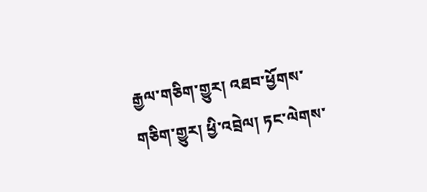རྒྱལ་གཅིག་གྱུར། འཐབ་ཕྱོགས་གཅིག་གྱུར། ཕྱི་འབྲེལ། ཏང་ལེགས་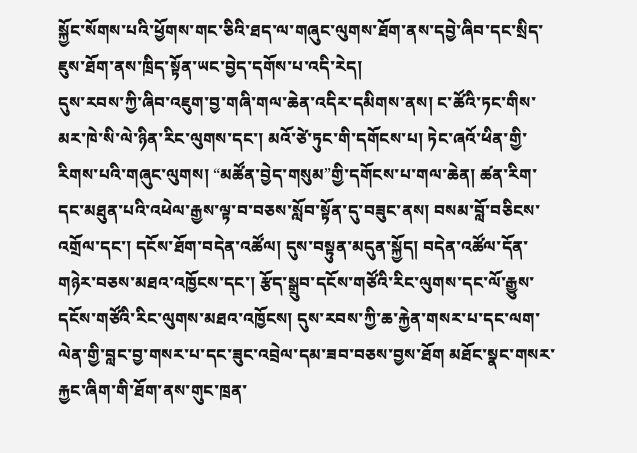སྐྱོང་སོགས་པའི་ཕྱོགས་གང་ཅིའི་ཐད་ལ་གཞུང་ལུགས་ཐོག་ནས་དབྱེ་ཞིབ་དང་སྲིད་ཇུས་ཐོག་ནས་ཁྲིད་སྟོན་ཡང་བྱེད་དགོས་པ་འདི་རེད།
དུས་རབས་ཀྱི་ཞིབ་འཇུག་བྱ་གཞི་གལ་ཆེན་འདིར་དམིགས་ནས། ང་ཚོའི་ཏང་གིས་མར་ཁེ་སི་ལེ་ཉིན་རིང་ལུགས་དང་། མའོ་ཙེ་ཏུང་གི་དགོངས་པ། ཏེང་ཞའོ་ཕིན་གྱི་རིགས་པའི་གཞུང་ལུགས། “མཚོན་བྱེད་གསུམ”གྱི་དགོངས་པ་གལ་ཆེན། ཚན་རིག་དང་མཐུན་པའི་འཕེལ་རྒྱས་ལྟ་བ་བཅས་སློབ་སྟོན་དུ་བཟུང་ནས། བསམ་བློ་བཅིངས་འགྲོལ་དང་། དངོས་ཐོག་བདེན་འཚོལ། དུས་བསྟུན་མདུན་སྐྱོད། བདེན་འཚོལ་དོན་གཉེར་བཅས་མཐའ་འཁྱོངས་དང་། རྩོད་སྒྲུབ་དངོས་གཙོའི་རིང་ལུགས་དང་ལོ་རྒྱུས་དངོས་གཙོའི་རིང་ལུགས་མཐའ་འཁྱོངས། དུས་རབས་ཀྱི་ཆ་རྐྱེན་གསར་པ་དང་ལག་ལེན་གྱི་བླང་བྱ་གསར་པ་དང་ཟུང་འབྲེལ་དམ་ཟབ་བཅས་བྱས་ཐོག མཐོང་སྣང་གསར་རྐྱང་ཞིག་གི་ཐོག་ནས་གུང་ཁྲན་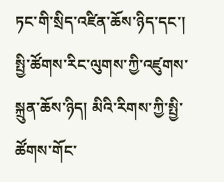ཏང་གི་སྲིད་འཛིན་ཆོས་ཉིད་དང་། སྤྱི་ཚོགས་རིང་ལུགས་ཀྱི་འཛུགས་སྐྲུན་ཆོས་ཉིད། མིའི་རིགས་ཀྱི་སྤྱི་ཚོགས་གོང་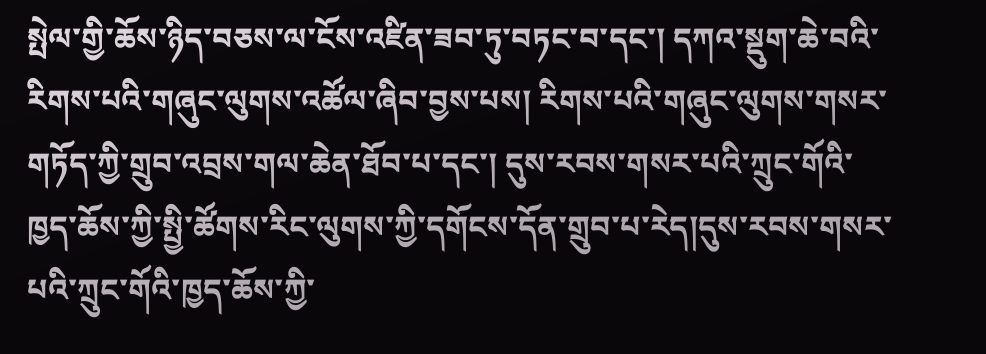སྤེལ་གྱི་ཆོས་ཉིད་བཅས་ལ་ངོས་འཛིན་ཟབ་ཏུ་བཏང་བ་དང་། དཀའ་སྡུག་ཆེ་བའི་རིགས་པའི་གཞུང་ལུགས་འཚོལ་ཞིབ་བྱས་པས། རིགས་པའི་གཞུང་ལུགས་གསར་གཏོད་ཀྱི་གྲུབ་འབྲས་གལ་ཆེན་ཐོབ་པ་དང་། དུས་རབས་གསར་པའི་ཀྲུང་གོའི་ཁྱད་ཆོས་ཀྱི་སྤྱི་ཚོགས་རིང་ལུགས་ཀྱི་དགོངས་དོན་གྲུབ་པ་རེད།དུས་རབས་གསར་པའི་ཀྲུང་གོའི་ཁྱད་ཆོས་ཀྱི་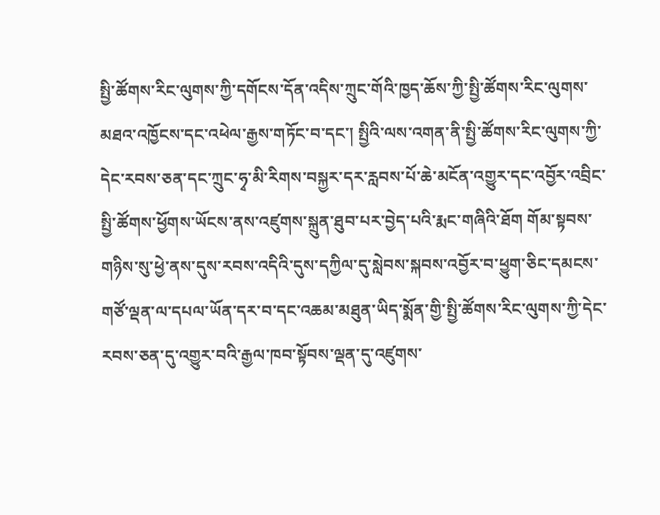སྤྱི་ཚོགས་རིང་ལུགས་ཀྱི་དགོངས་དོན་འདིས་ཀྲུང་གོའི་ཁྱད་ཆོས་ཀྱི་སྤྱི་ཚོགས་རིང་ལུགས་མཐའ་འཁྱོངས་དང་འཕེལ་རྒྱས་གཏོང་བ་དང་། སྤྱིའི་ལས་འགན་ནི་སྤྱི་ཚོགས་རིང་ལུགས་ཀྱི་དེང་རབས་ཅན་དང་ཀྲུང་ཧྭ་མི་རིགས་བསྐྱར་དར་རླབས་པོ་ཆེ་མངོན་འགྱུར་དང་འབྱོར་འབྲིང་སྤྱི་ཚོགས་ཕྱོགས་ཡོངས་ནས་འཛུགས་སྐྲུན་ཐུབ་པར་བྱེད་པའི་རྨང་གཞིའི་ཐོག གོམ་སྟབས་གཉིས་སུ་ཕྱེ་ནས་དུས་རབས་འདིའི་དུས་དཀྱིལ་དུ་སླེབས་སྐབས་འབྱོར་བ་ཕྱུག་ཅིང་དམངས་གཙོ་ལྡན་ལ་དཔལ་ཡོན་དར་བ་དང་འཆམ་མཐུན་ཡིད་སྨོན་གྱི་སྤྱི་ཚོགས་རིང་ལུགས་ཀྱི་དེང་རབས་ཅན་དུ་འགྱུར་བའི་རྒྱལ་ཁབ་སྟོབས་ལྡན་དུ་འཛུགས་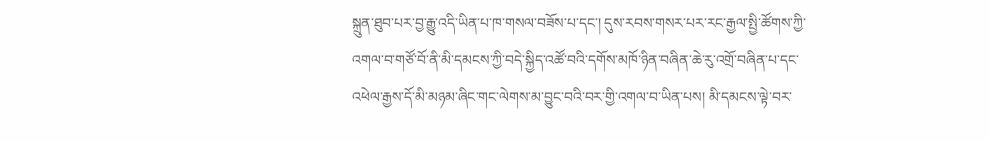སྐྲུན་ཐུབ་པར་བྱ་རྒྱུ་འདི་ཡིན་པ་ཁ་གསལ་བཟོས་པ་དང་། དུས་རབས་གསར་པར་རང་རྒྱལ་སྤྱི་ཚོགས་ཀྱི་འགལ་བ་གཙོ་བོ་ནི་མི་དམངས་ཀྱི་བདེ་སྐྱིད་འཚོ་བའི་དགོས་མཁོ་ཉིན་བཞིན་ཆེ་རུ་འགྲོ་བཞིན་པ་དང་འཕེལ་རྒྱས་དོ་མི་མཉམ་ཞིང་གང་ལེགས་མ་བྱུང་བའི་བར་གྱི་འགལ་བ་ཡིན་པས། མི་དམངས་ལྟེ་བར་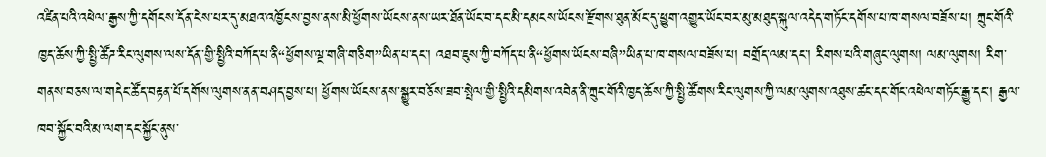འཛིན་པའི་འཕེལ་རྒྱས་ཀྱི་དགོངས་དོན་ངེས་པར་དུ་མཐའ་འཁྱོངས་བྱས་ནས་མི་ཕྱོགས་ཡོངས་ནས་ཡར་ཐོན་ཡོང་བ་དང་མི་དམངས་ཡོངས་རྫོགས་ཐུན་མོང་དུ་ཕྱུག་འགྱུར་ཡོང་བར་མུ་མཐུད་སྐུལ་འདེད་གཏོང་དགོས་པ་ཁ་གསལ་བཟོས་པ། ཀྲུང་གོའི་ཁྱད་ཆོས་ཀྱི་སྤྱི་ཚོཌ་རིང་ལུགས་ལས་དོན་གྱི་སྤྱིའི་བཀོད་པ་ནི“ཕྱོགས་ལྔ་གཞི་གཅིག”ཡིན་པ་དང་། འཐབ་ཇུས་ཀྱི་བཀོད་པ་ནི“ཕྱོགས་ཡོངས་བཞི”ཡིན་པ་ཁ་གསལ་བཟོས་པ། བགྲོད་ལམ་དང་། རིགས་པའི་གཞུང་ལུགས། ལམ་ལུགས། རིག་གནས་བཅས་ལ་གདེང་ཚོད་བརྟན་པོ་དགོས་ལུགས་ནན་བཤད་བྱས་པ། ཕྱོགས་ཡོངས་ནས་སྒྱུར་བཅོས་ཟབ་སྤེལ་གྱི་སྤྱིའི་དམིགས་འབེན་ནི་ཀྲུང་གོའི་ཁྱད་ཆོས་ཀྱི་སྤྱི་ཚོགས་རིང་ལུགས་ཀྱི་ལམ་ལུགས་འཐུས་ཚང་དང་གོང་འཕེལ་གཏོང་རྒྱུ་དང་། རྒྱལ་ཁབ་སྐྱོང་བའི་མ་ལག་དང་སྐྱོང་ནུས་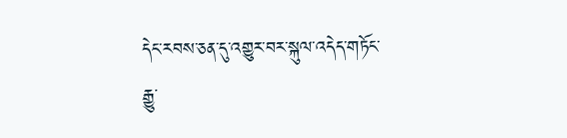དེང་རབས་ཅན་དུ་འགྱུར་བར་སྐུལ་འདེད་གཏོང་རྒྱུ་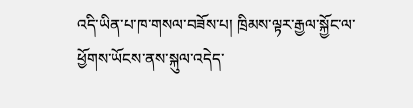འདི་ཡིན་པ་ཁ་གསལ་བཟོས་པ། ཁྲིམས་ལྟར་རྒྱལ་སྐྱོང་ལ་ཕྱོགས་ཡོངས་ནས་སྐུལ་འདེད་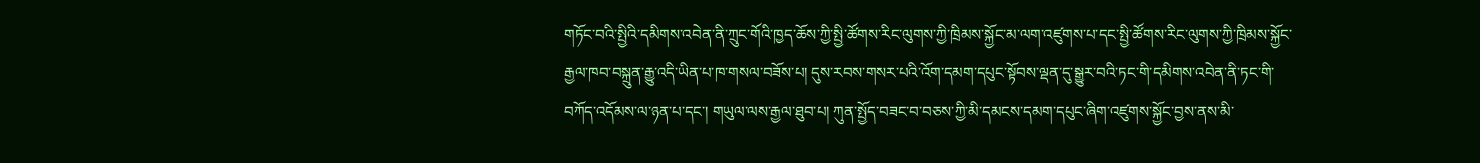གཏོང་བའི་སྤྱིའི་དམིགས་འབེན་ནི་ཀྲུང་གོའི་ཁྱད་ཆོས་ཀྱི་སྤྱི་ཚོགས་རིང་ལུགས་ཀྱི་ཁྲིམས་སྐྱོང་མ་ལག་འཛུགས་པ་དང་སྤྱི་ཚོགས་རིང་ལུགས་ཀྱི་ཁྲིམས་སྐྱོང་རྒྱལ་ཁབ་བསྐྲུན་རྒྱུ་འདི་ཡིན་པ་ཁ་གསལ་བཟོས་པ། དུས་རབས་གསར་པའི་འོག་དམག་དཔུང་སྟོབས་ལྡན་དུ་སྒྱུར་བའི་ཏང་གི་དམིགས་འབེན་ནི་ཏང་གི་བཀོད་འདོམས་ལ་ཉན་པ་དང་། གཡུལ་ལས་རྒྱལ་ཐུབ་པ། ཀུན་སྤྱོད་བཟང་བ་བཅས་ཀྱི་མི་དམངས་དམག་དཔུང་ཞིག་འཛུགས་སྐྱོང་བྱས་ནས་མི་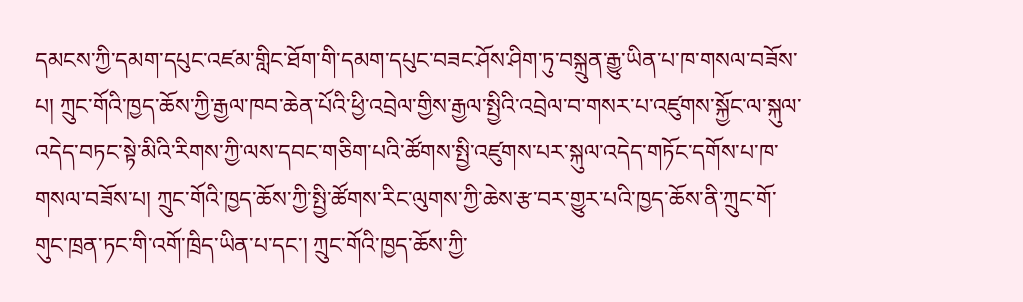དམངས་ཀྱི་དམག་དཔུང་འཛམ་གླིང་ཐོག་གི་དམག་དཔུང་བཟང་ཤོས་ཤིག་ཏུ་བསྐྲུན་རྒྱུ་ཡིན་པ་ཁ་གསལ་བཟོས་པ། ཀྲུང་གོའི་ཁྱད་ཆོས་ཀྱི་རྒྱལ་ཁབ་ཆེན་པོའི་ཕྱི་འབྲེལ་གྱིས་རྒྱལ་སྤྱིའི་འབྲེལ་བ་གསར་པ་འཛུགས་སྐྱོང་ལ་སྐུལ་འདེད་བཏང་སྟེ་མིའི་རིགས་ཀྱི་ལས་དབང་གཅིག་པའི་ཚོགས་སྤྱི་འཛུགས་པར་སྐུལ་འདེད་གཏོང་དགོས་པ་ཁ་གསལ་བཟོས་པ། ཀྲུང་གོའི་ཁྱད་ཆོས་ཀྱི་སྤྱི་ཚོགས་རིང་ལུགས་ཀྱི་ཆེས་རྩ་བར་གྱུར་པའི་ཁྱད་ཆོས་ནི་ཀྲུང་གོ་གུང་ཁྲན་ཏང་གི་འགོ་ཁྲིད་ཡིན་པ་དང་། ཀྲུང་གོའི་ཁྱད་ཆོས་ཀྱི་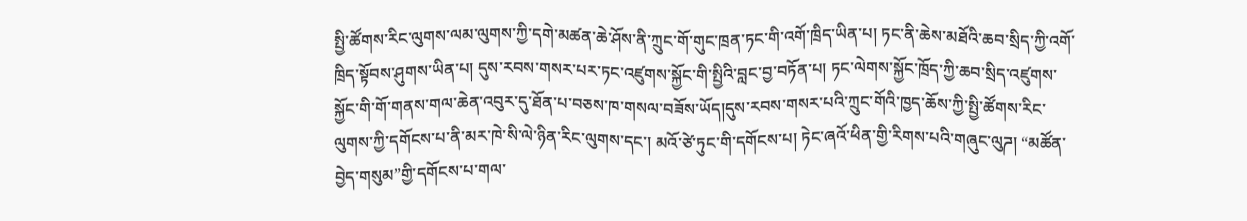སྤྱི་ཚོགས་རིང་ལུགས་ལམ་ལུགས་ཀྱི་དགེ་མཚན་ཆེ་ཤོས་ནི་ཀྲུང་གོ་གུང་ཁྲན་ཏང་གི་འགོ་ཁྲིད་ཡིན་པ། ཏང་ནི་ཆེས་མཐོའི་ཆབ་སྲིད་ཀྱི་འགོ་ཁྲིད་སྟོབས་ཤུགས་ཡིན་པ། དུས་རབས་གསར་པར་ཏང་འཛུགས་སྐྱོང་གི་སྤྱིའི་བླང་བྱ་བཏོན་པ། ཏང་ལེགས་སྐྱོང་ཁྲོད་ཀྱི་ཆབ་སྲིད་འཛུགས་སྐྱོང་གི་གོ་གནས་གལ་ཆེན་འབུར་དུ་ཐོན་པ་བཅས་ཁ་གསལ་བཟོས་ཡོད།དུས་རབས་གསར་པའི་ཀྲུང་གོའི་ཁྱད་ཆོས་ཀྱི་སྤྱི་ཚོགས་རིང་ལུགས་ཀྱི་དགོངས་པ་ནི་མར་ཁེ་སི་ལེ་ཉིན་རིང་ལུགས་དང་། མའོ་ཙེ་ཏུང་གི་དགོངས་པ། ཏེང་ཞའོ་ཕིན་གྱི་རིགས་པའི་གཞུང་ལུཌ། “མཚོན་བྱེད་གསུམ”གྱི་དགོངས་པ་གལ་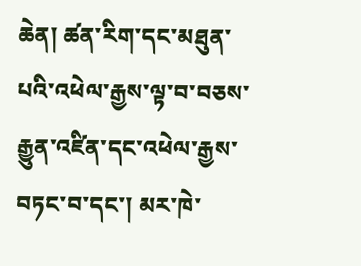ཆེན། ཚན་རིག་དང་མཐུན་པའི་འཕེལ་རྒྱས་ལྟ་བ་བཅས་རྒྱུན་འཛིན་དང་འཕེལ་རྒྱས་བཏང་བ་དང་། མར་ཁེ་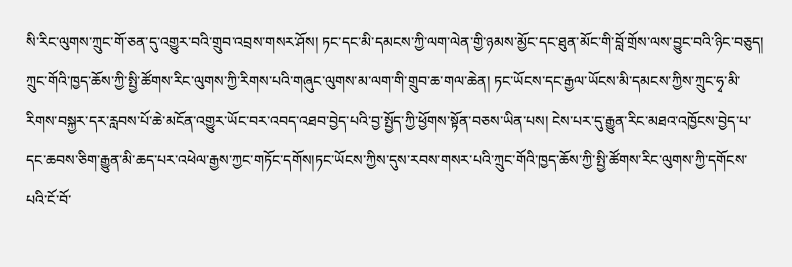སི་རིང་ལུགས་ཀྲུང་གོ་ཅན་དུ་འགྱུར་བའི་གྲུབ་འབྲས་གསར་ཤོས། ཏང་དང་མི་དམངས་ཀྱི་ལག་ལེན་གྱི་ཉམས་མྱོང་དང་ཐུན་མོང་གི་བློ་གྲོས་ལས་བྱུང་བའི་ཉིང་བཅུད། ཀྲུང་གོའི་ཁྱད་ཆོས་ཀྱི་སྤྱི་ཚོགས་རིང་ལུགས་ཀྱི་རིགས་པའི་གཞུང་ལུགས་མ་ལག་གི་གྲུབ་ཆ་གལ་ཆེན། ཏང་ཡོངས་དང་རྒྱལ་ཡོངས་མི་དམངས་ཀྱིས་ཀྲུང་ཧྭ་མི་རིགས་བསྐྱར་དར་རླབས་པོ་ཆེ་མངོན་འགྱུར་ཡོང་བར་འབད་འཐབ་བྱེད་པའི་བྱ་སྤྱོད་ཀྱི་ཕྱོགས་སྟོན་བཅས་ཡིན་པས། ངེས་པར་དུ་རྒྱུན་རིང་མཐའ་འཁྱོངས་བྱེད་པ་དང་ཆབས་ཅིག་རྒྱུན་མི་ཆད་པར་འཕེལ་རྒྱས་ཀྱང་གཏོང་དགོས།ཏང་ཡོངས་ཀྱིས་དུས་རབས་གསར་པའི་ཀྲུང་གོའི་ཁྱད་ཆོས་ཀྱི་སྤྱི་ཚོགས་རིང་ལུགས་ཀྱི་དགོངས་པའི་ངོ་བོ་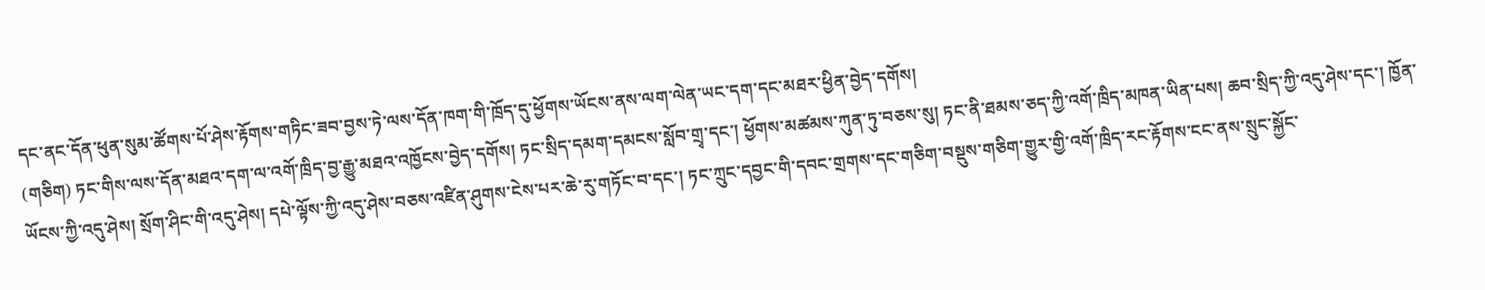དང་ནང་དོན་ཕུན་སུམ་ཚོགས་པོ་ཤེས་རྟོགས་གཏིང་ཟབ་བྱས་ཏེ་ལས་དོན་ཁག་གི་ཁྲོད་དུ་ཕྱོགས་ཡོངས་ནས་ལག་ལེན་ཡང་དག་དང་མཐར་ཕྱིན་བྱེད་དགོས།
(གཅིག) ཏང་གིས་ལས་དོན་མཐའ་དག་ལ་འགོ་ཁྲིད་བྱ་རྒྱུ་མཐའ་འཁྱོངས་བྱེད་དགོས། ཏང་སྲིད་དམག་དམངས་སློབ་གྲྭ་དང་། ཕྱོགས་མཚམས་ཀུན་ཏུ་བཅས་སུ། ཏང་ནི་ཐམས་ཅད་ཀྱི་འགོ་ཁྲིད་མཁན་ཡིན་པས། ཆབ་སྲིད་ཀྱི་འདུ་ཤེས་དང་། ཁྱོན་ཡོངས་ཀྱི་འདུ་ཤེས། སྲོག་ཤིང་གི་འདུ་ཤེས། དཔེ་ལྟོས་ཀྱི་འདུ་ཤེས་བཅས་འཛིན་ཤུགས་ངེས་པར་ཆེ་རུ་གཏོང་བ་དང་། ཏང་ཀྲུང་དབྱང་གི་དབང་གྲགས་དང་གཅིག་བསྡུས་གཅིག་གྱུར་གྱི་འགོ་ཁྲིད་རང་རྟོགས་ངང་ནས་སྲུང་སྐྱོང་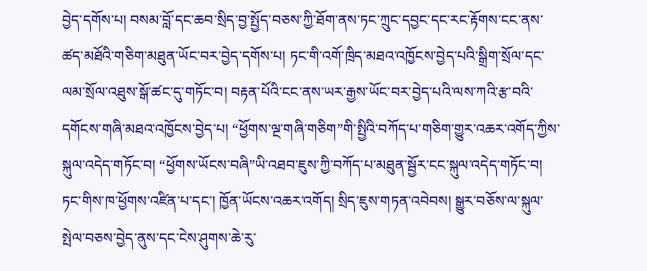བྱེད་དགོས་པ། བསམ་བློ་དང་ཆབ་སྲིད་བྱ་སྤྱོད་བཅས་ཀྱི་ཐོག་ནས་ཏང་ཀྲུང་དབྱང་དང་རང་རྟོགས་ངང་ནས་ཚད་མཐོའི་གཅིག་མཐུན་ཡོང་བར་བྱེད་དགོས་པ། ཏང་གི་འགོ་ཁྲིད་མཐའ་འཁྱོངས་བྱེད་པའི་སྒྲིག་སྲོལ་དང་ལམ་སྲོལ་འཐུས་སྒོ་ཚང་དུ་གཏོང་བ། བརྟན་པོའི་ངང་ནས་ཡར་རྒྱས་ཡོང་བར་བྱེད་པའི་ལས་ཀའི་རྩ་བའི་དགོངས་གཞི་མཐའ་འཁྱོངས་བྱེད་པ། “ཕྱོགས་ལྔ་གཞི་གཅིག”གི་སྤྱིའི་བཀོད་པ་གཅིག་གྱུར་འཆར་འགོད་ཀྱིས་སྐུལ་འདེད་གཏོང་བ། “ཕྱོགས་ཡོངས་བཞི”ཡི་འཐབ་ཇུས་ཀྱི་བཀོད་པ་མཐུན་སྦྱོར་ངང་སྐུལ་འདེད་གཏོང་བ། ཏང་གིས་ཁ་ཕྱོགས་འཛིན་པ་དང་། ཁྱོན་ཡོངས་འཆར་འགོད། སྲིད་ཇུས་གཏན་འབེབས། སྒྱུར་བཅོས་ལ་སྐུལ་སྤེལ་བཅས་བྱེད་ནུས་དང་ངེས་ཤུགས་ཆེ་རུ་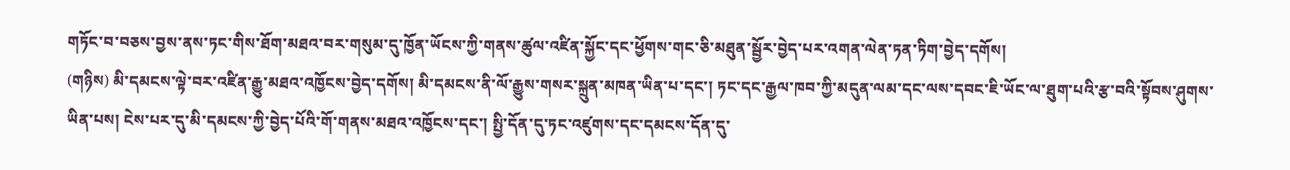གཏོང་བ་བཅས་བྱས་ནས་ཏང་གིས་ཐོག་མཐའ་བར་གསུམ་དུ་ཁྱོན་ཡོངས་ཀྱི་གནས་ཚུལ་འཛིན་སྐྱོང་དང་ཕྱོགས་གང་ཅི་མཐུན་སྦྱོར་བྱེད་པར་འགན་ལེན་ཏན་ཏིག་བྱེད་དགོས།
(གཉིས) མི་དམངས་ལྟེ་བར་འཛིན་རྒྱུ་མཐའ་འཁྱོངས་བྱེད་དགོས། མི་དམངས་ནི་ལོ་རྒྱུས་གསར་སྐྲུན་མཁན་ཡིན་པ་དང་། ཏང་དང་རྒྱལ་ཁབ་ཀྱི་མདུན་ལམ་དང་ལས་དབང་ཇི་ཡོང་ལ་ཐུག་པའི་རྩ་བའི་སྟོབས་ཤུགས་ཡིན་པས། ངེས་པར་དུ་མི་དམངས་ཀྱི་བྱེད་པོའི་གོ་གནས་མཐའ་འཁྱོངས་དང་། སྤྱི་དོན་དུ་ཏང་འཛུགས་དང་དམངས་དོན་དུ་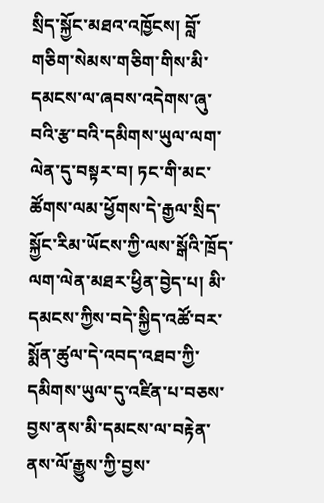སྲིད་སྐྱོང་མཐའ་འཁྱོངས། བློ་གཅིག་སེམས་གཅིག་གིས་མི་དམངས་ལ་ཞབས་འདེགས་ཞུ་བའི་རྩ་བའི་དམིགས་ཡུལ་ལག་ལེན་དུ་བསྟར་བ། ཏང་གི་མང་ཚོགས་ལམ་ཕྱོགས་དེ་རྒྱལ་སྲིད་སྐྱོང་རིམ་ཡོངས་ཀྱི་ལས་སྒོའི་ཁྲོད་ལག་ལེན་མཐར་ཕྱིན་བྱེད་པ། མི་དམངས་ཀྱིས་བདེ་སྐྱིད་འཚོ་བར་སྨོན་ཚུལ་དེ་འབད་འཐབ་ཀྱི་དམིགས་ཡུལ་དུ་འཛིན་པ་བཅས་བྱས་ནས་མི་དམངས་ལ་བརྟེན་ནས་ལོ་རྒྱུས་ཀྱི་བྱས་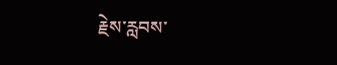རྗེས་རླབས་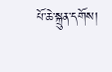པོ་ཆེ་སྐྲུན་དགོས།